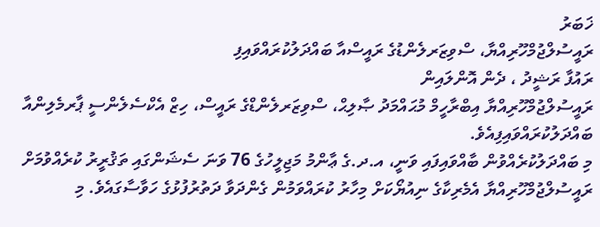ޚަބަރު
ރައީސުލްޖުމްހޫރިއްޔާ، ސްވިޒަރލެންޑުގެ ރައީސްއާ ބައްދަލުކުރައްވައިފި
ރައުފާ ރަޝީދު ، ދެން އޮންލައިން
ރައީސުލްޖުމްހޫރިއްޔާ އިބްރާހީމް މުޙައްމަދު ޞާލިޙް، ސްވިޒަރލެންޑްގެ ރައީސް، ހިޒް އެކްސެލެންސީ ޕާރމެލިންއާ ބައްދަލުކުރައްވައިފިއެވެ.
މި ބައްދަލުކުރެއްވުން ބާއްވައިފައި ވަނީ، އ.ދ.ގެ ޢާންމު މަޖިލީހުގެ 76 ވަނަ ސެޝަންގައި ތަޤުރީރު ކުރެއްވުމަށް ރައީސުލްޖުމްހޫރިއްޔާ އެމެރިކާގެ ނިއުޔޯކަށް މިހާރު ކުރައްވަމުން ގެންދަވާ ދަތުރުފުޅުގެ ހަވާސާގައެވެ. މި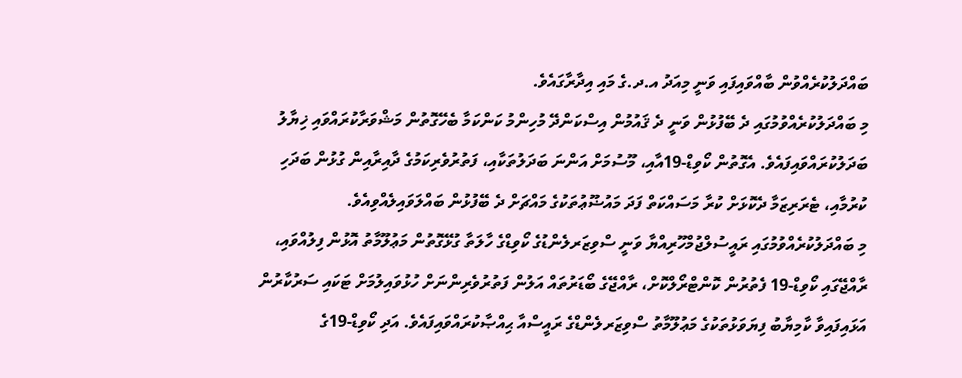ބައްދަލުކުރެއްވުން ބާއްވައިފައި ވަނީ މިއަދު އ.ދ.ގެ މައި އިދާރާގައެވެ.
މި ބައްދަލުކުރެއްވުމުގައި ދެ ބޭފުޅުން ވަނީ ދެ ޤައުމުން އިސްކަންދޭ މުހިންމު ކަންކަމާ ބެހޭގޮތުން މަޝްވަރާކުރައްވައި ޚިޔާލު ބަދަލުކުރައްވައިފައެވެ. އެގޮތުން ކޯވިޑް-19އާއި، މޫސުމަށް އަންނަ ބަދަލުތަކާއި، ފަތުރުވެރިކަމުގެ ދާއިރާއިން ގުޅުން ބަދަހި ކުރުމާއި، ޓެރަރިޒަމާ ދެކޮޅަށް ކުރާ މަސައްކަތް ފަދަ މައުޟޫޢުތަކުގެ މައްޗަށް ދެ ބޭފުޅުން ބައްލަވައިލެއްވިއެވެ.
މި ބައްދަލުކުރެއްވުމުގައި ރައީސުލްޖުމްހޫރިއްޔާ ވަނީ ސްވިޒަރލެންޑުގެ ކޯވިޑްގެ ހާލަތާ ގުޅޭގޮތުން މަޢުލޫމާތު އޮޅުން ފިލުއްވައި، ރާއްޖޭގައި ކޯވިޑް-19 ފެތުރުން ކޮންޓްރޯލްކޮށް، ރާއްޖޭގެ ބޯޑަރުތައް އަލުން ފަތުރުވެރިންނަށް ހުޅުވައިލުމަށް ޓަކައި ސަރުކާރުން އަޅައިފައިވާ ކާމިޔާބު ފިޔަވަޅުތަކުގެ މަޢުލޫމާތު ސްވިޒަރލެންޑްގެ ރައީސްއާ ޙިއްޞާކުރައްވައިފައެވެ. އަދި ކޯވިޑް-19ގެ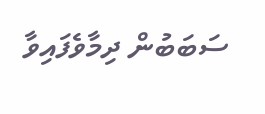ސަބަބުން ދިމާވެފައިވާ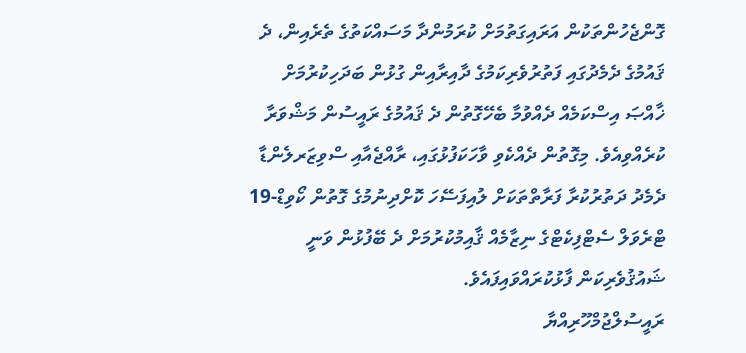ގޮންޖެހުންތަކުން އަރައިގަތުމަށް ކުރަމުންދާ މަސައްކަތުގެ ތެރެއިން، ދެ ޤައުމުގެ ދެމެދުގައި ފަތުރުވެރިކަމުގެ ދާއިރާއިން ގުޅުން ބަދަހިކުރުމަށް ޚާއްޞަ އިސްކަމެއް ދެއްވުމާ ބެހޭގޮތުން ދެ ޤައުމުގެ ރައީސުން މަޝްވަރާ ކުރެއްވިއެވެ. މިގޮތުން ދެއްކެވި ވާހަކަފުޅުގައި، ރާއްޖެއާއި ސްވިޒަރލެންޑާ ދެމެދު ދަތުރުކުރާ ފަރާތްތަކަށް ލުއިފަސޭހަ ކޮށްދިނުމުގެ ގޮތުން ކޯވިޑް-19 ޓްރެވަލް ސެޓްފިކެޓްގެ ނިޒާމެއް ޤާއިމުކުރުމަށް ދެ ބޭފުޅުން ވަނީ ޝައުޤުވެރިކަން ފާޅުކުރައްވައިފައެވެ.
ރައީސުލްޖުމްހޫރިއްޔާ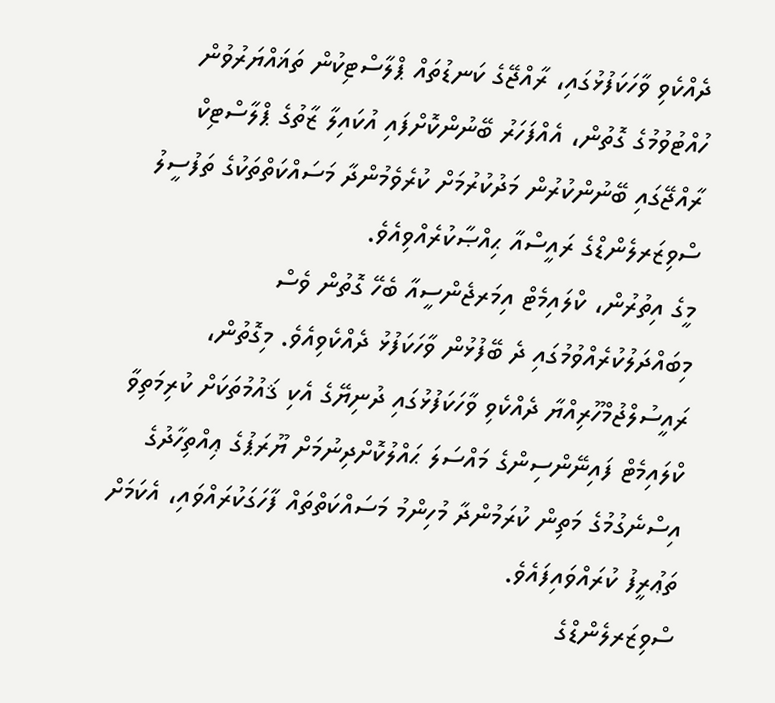ދެއްކެވި ވާހަކަފުޅުގައި، ރާއްޖޭގެ ކަނޑުތައް ޕްލާސްޓިކުން ތަޣައްޔަރުވުން ހުއްޓުވުމުގެ ގޮތުން، އެއްފަހަރު ބޭނުންކޮށްފައި އުކައިލާ ޒާތުގެ ޕްލާސްޓިކް ރާއްޖޭގައި ބޭނުންކުރުން މަދުކުރުމަށް ކުރެވެމުންދާ މަސައްކަތްތަކުގެ ތަފުސީލު ސްވިޒަރލެންޑްގެ ރައީސްއާ ޙިއްޞާކުރެއްވިއެވެ.
މީގެ އިތުރުން، ކްލައިމެޓް އިމަރޖެންސީއާ ބެހޭ ގޮތުން ވެސް މިބައްދަލުކުރެއްވުމުގައި ދެ ބޭފުޅުން ވާހަކަފުޅު ދެއްކެވިއެވެ. މިގޮތުން، ރައީސުލްޖުމްހޫރިއްޔާ ދެއްކެވި ވާހަކަފުޅުގައި ދުނިޔޭގެ އެކި ޤައުމުތަކަށް ކުރިމަތިވާ ކްލައިމެޓް ފައިނޭންސިންގެ މައްސަލަ ޙައްލުކޮށްދިނުމަށް ޔޫރަޕުގެ ޢިއްތިހާދުގެ އިސްނެގުމުގެ މަތިން ކުރަމުންދާ މުހިންމު މަސައްކަތްތައް ފާހަގަކުރައްވައި، އެކަމަށް ތަޢުރީފު ކުރައްވައިފައެވެ.
ސްވިޒަރލެންޑްގެ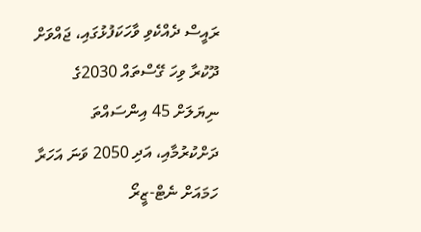ރައީސް ދެއްކެވި ވާހަކަފުޅުގައި، ޖައްވަށް ދޫކުރާ ވިހަ ގޭސްތައް 2030ގެ ނިޔަލަށް 45 އިންސައްތަ ދަށްކުރުމާއި، އަދި 2050 ވަނަ އަހަރާ ހަމައަށް ނެޓް-ޒީރޯ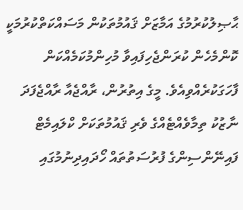ޙާޞިލުކުރުމުގެ އަމާޒަށް ޤައުމުތަކުން މަސައްކަތްކުރުމަކީ ކޮންމެހެން ކުރަންޖެހިފައިވާ މުހިންމުކަމެއްކަން ފާހަގަކުރެއްވިއެވެ. މީގެ އިތުރުން، ރާއްޖެއާ ރާއްޖެފަދަ ނާޒުކު ތިމާވެއްޓެއްގެ ވެރި ޤައުމުތަކަށް ކްލައިމެޓް ފައިނޭންސިންގެ ފުރުސަތުތައް ހޯދައިދިނުމުގައި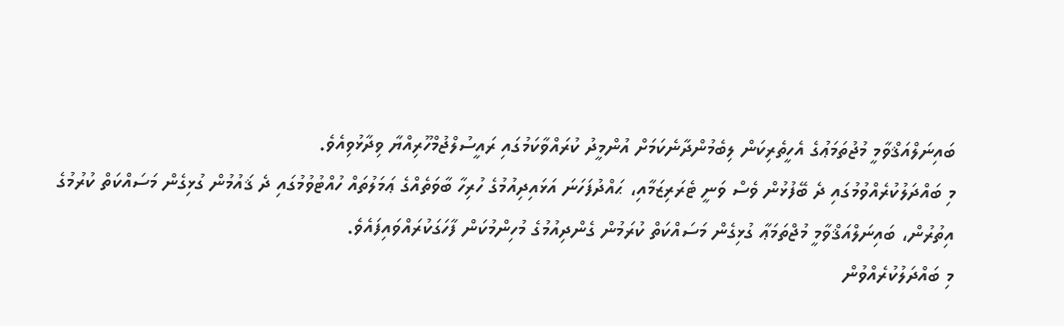ބައިނަލްއަޤްވާމީ މުޖުތަމަޢުގެ އެހީތެރިކަން ލިބެމުންދާނެކަމަށް އުންމީދު ކުރައްވާކަމުގައި ރައީސުލްޖުމްހޫރިއްޔާ ވިދާޅުވިއެވެ.
މި ބައްދަލުކުރެއްވުމުގައި ދެ ބޭފުޅުން ވެސް ވަނީ ޓެރަރިޒަމާއި، ޙައްދުފަހަނަ އަޅައިދިއުމުގެ ހުރިހާ ބާވަތެއްގެ ޢަމަލުތައް ހުއްޓުވުމުގައި ދެ ޤައުމުން ގުޅިގެން މަސައްކަތް ކުރުމުގެ އިތުރުން، ބައިނަލްއަޤްވާމީ މުޖްތަމަޢާ ގުޅިގެން މަސައްކަތް ކުރަމުން ގެންދިއުމުގެ މުހިންމުކަން ފާހަގަކުރައްވައިފައެވެ.
މި ބައްދަލުކުރެއްވުން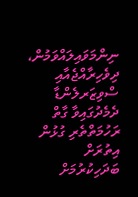ނިންމަވައިލައްވަމުން، ދިވެހިރާއްޖެއާއި ސްވިޒަރލެންޑާ ދެމެދުގައިވާ ގާތް ރަހުމަތްތެރި ގުޅުން އިތުރަށް ބަދަހިކުރުމަށް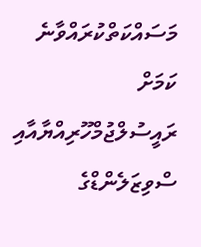މަސައްކަތްކުރައްވާނެ ކަމަށް ރައީސުލްޖުމްހޫރިއްޔާއާއި ސްވިޒަލެންޑްގެ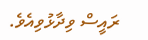ރައީސް ވިދާޅުވިއެވެ.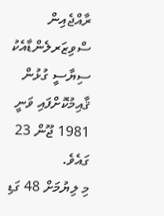ރާއްޖެއިން ސްވިޒަރލެންޑާއެކު ސިޔާސީ ގުޅުން ޤާއިމުކޮށްފައި ވަނީ 1981 ޖޫން 23 ގައެވެ.
މި ލިޔުމަށް 48 ގަޑި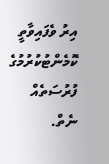އިރު ވެފައިވާތީ ކޮމެންޓުކުރުމުގެ ފުރުސަތެއް ނެތް.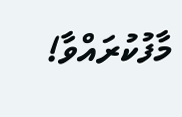މާފުކުރައްވާ!